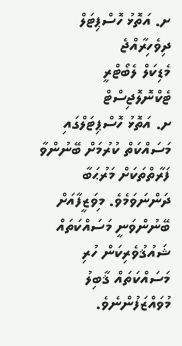ށ. އަތޮޅު ހޮސްޕިޓަލް
ދިވެހިރާއްޖެ
މެޑިކަލް ލެބޯޓްރީ ޓެކްނޮލޮޖިސްޓް
ށ. އަތޮޅު ހޮސްޕިޓަލްގައި މަސައްކަތް ކުރުމަށް ބޭނުންވާ ފަރާތްތަކަށް މަރުޙަބާ ދަންނަވަމެވެ. މިވަޒީފާއަށް ބޭނުންވަނީ މަސައްކަތައް ޝައުޤުވެރިކަން ހުރި މަސައްކަތައް ޤާބިލު މުވައްޒަފުންނެވެ.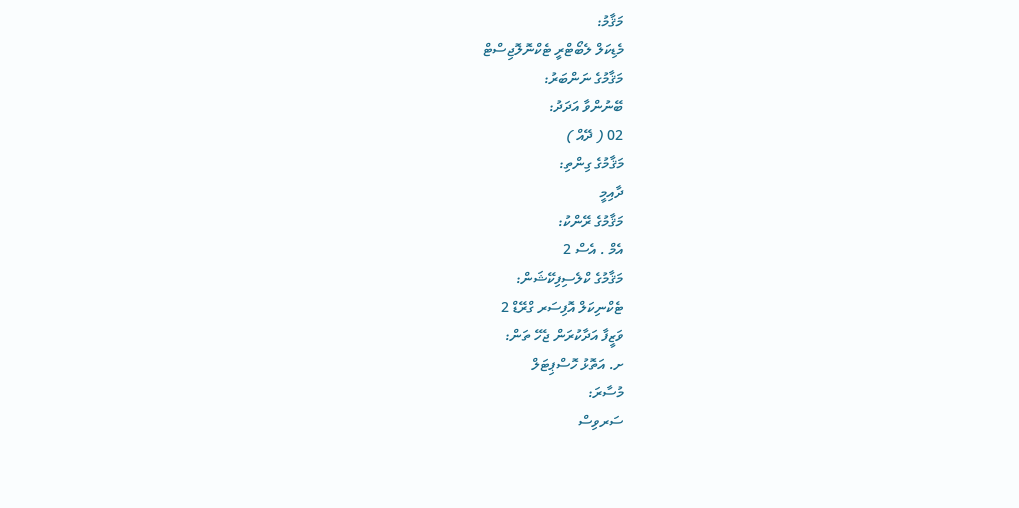މަޤާމު:
މެޑިކަލް ލެބޯޓްރީ ޓެކްނޮލޮޖިސްޓް
މަޤާމުގެ ނަންބަރު:
ބޭނުންވާ އަދަދު:
02 ( ދޭއް )
މަޤާމުގެ ގިންތި:
ދާއިމީ
މަޤާމުގެ ރޭންކު:
އެމް . އެސް 2
މަޤާމުގެ ކްލެސިފިކޭޝަން:
ޓެކްނިކަލް އޮފިސަރ ގްރޭޑް 2
ވަޒީފާ އަދާކުރަން ޖެހޭ ތަން:
ށ. އަތޮޅު ހޮސްޕިޓަލް
މުސާރަ:
ސަރވިސް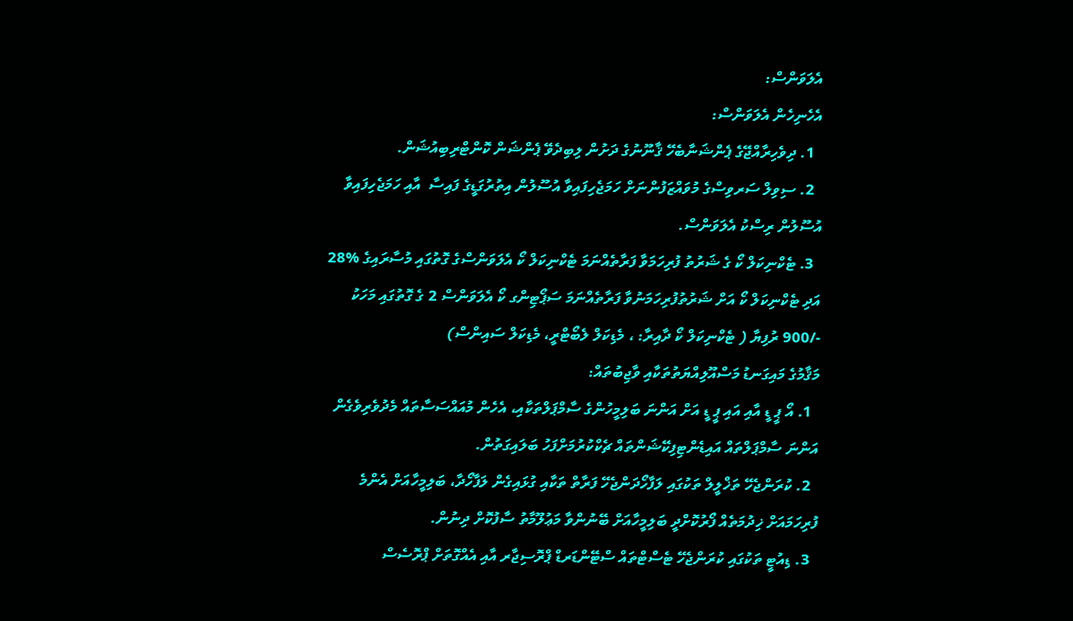އެލަވަންސް:
އެހެނިހެން އެލަވަންސް:
  1. ދިވެހިރާއްޖޭގެ ޕެންޝަނާބެހޭ ޤާނޫނުގެ ދަށުން ލިބިދެވޭ ޕެންޝަން ކޮންޓްރިބިއުޝަން.
  2. ސިވިލް ސަރވިސްގެ މުވައްޒަފުންނަށް ހަމަޖެހިފައިވާ އުސޫލުން އިތުރުގަޑީގެ ފައިސާ  އާއި ހަމަޖެހިފައިވާ އުސޫލުން ރިސްކު އެލަވަންސް.
  3. ޓެކްނިކަލް ކޯ ގެ ޝަރުތު ފުރިހަމަވާ ފަރާތެއްނަމަ ޓެކްނިކަލް ކޯ އެލަވަންސްގެ ގޮތުގައި މުސާރައިގެ %28 އަދި ޓެކްނިކަލް ކޯ އަށް ޝަރުތުފުރިހަމަނުވާ ފަރާތެއްނަމަ ސަޕޯޓިންގ ކޯ އެލަވަންސް 2 ގެ ގޮތުގައި މަހަކު -/900 ރުފިޔާ ( ޓެކްނިކަލް ކޯ ދާއިރާ: ، މެޑިކަލް ލެބޯޓްރީ، މެޑިކަލް ސައިންސް)
މަޤާމުގެ މައިގަނޑު މަސްއޫލިއްޔަތުތަކާއި ވާޖިބުތައް:
  1. އޯ ޕީ ޑީ އާއި އައި ޕީ ޑީ އަށް އަންނަ ބަލިމީހުންގެ ސާމްޕަލްތަކާއި، އެހެން މުއައްސަސާތައް މެދުވެރިވެގެން އަންނަ ސާމްޕަލްތައް އައިޑެންޓިފިކޭޝަންތައް ޗެކްކުރުމަށްފަހު ބަލައިގަތުން.
  2. ކުރަންޖެހޭ ތަޚްލީލް ތަކުގައި ލަފާހޯދަންޖެހޭ ފަރާތް ތަކާއި ގުޅައިގެން ލަފާހޯދާ، ބަލިމީހާއަށް އެންމެ ފުރިހަމައަށް ޚިދުމަތެއް ފޯރުކޮށްދީ ބަލިމީހާއަށް ބޭނުންވާ މަޢުލޫމާތު ސާފުކޮށް ދިނުން.
  3. ޑިއުޓީ ތަކުގައި ކުރަންޖެހޭ ޓެސްޓްތައް ސްޓޭންޑަރޑް ޕްރޮސިޖާރ އާއި އެއްގޮތަށް ޕްރޮސެސް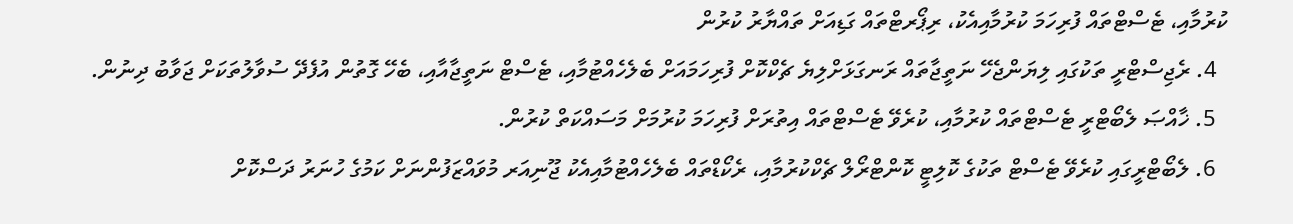ކުރުމާއި، ޓެސްޓްތައް ފުރިހަމަ ކުރުމާއިއެކު، ރިޕޯރޓްތައް ގަޑިއަށް ތައްޔާރު ކުރުން
  4. ރެޖިސްޓްރީ ތަކުގައި ލިޔަންޖެހޭ ނަތީޖާތައް ރަނގަޅަށްލިޔެ ޗެކްކޮށް ފުރިހަމައަށް ބެލެހެއްޓުމާއި، ޓެސްޓް ނަތީޖާއާއި، ބެހޭ ގޮތުން އުފެދޭ ސުވާލުތަކަށް ޖަވާބު ދިނުން.
  5. ޚާއްޞަ ލެބޯޓްރީ ޓެސްޓްތައް ކުރުމާއި، ކުރެވޭ ޓެސްޓްތައް އިތުރަށް ފުރިހަމަ ކުރުމަށް މަސައްކަތް ކުރުން.
  6. ލެބޯޓްރީގައި ކުރެވޭ ޓެސްޓް ތަކުގެ ކޮލިޓީ ކޮންޓްރޯލް ޗެކްކުރުމާއި، ރެކޯޑްތައް ބެލެހެއްޓުމާއިއެކު ޖޫނިއަރ މުވައްޒަފުންނަށް ކަމުގެ ހުނަރު ދަސްކޮށް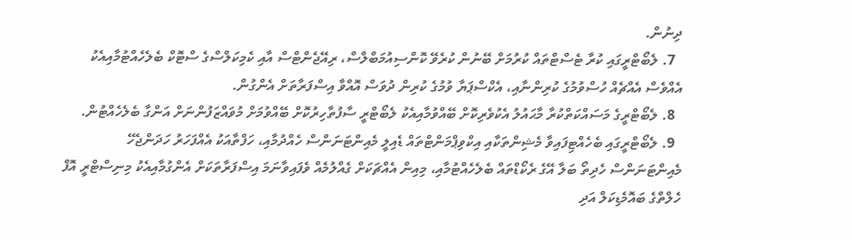ދިނުން.
  7. ލެބޯޓްރީގައި ކުރާ ޓެސްޓްތައް ކުރުމަށް ބޭނުން ކުރެވޭ ކޮންސިއުމަބްލްސް، ރިއޭޖެންޓްސް އާއި ކެމިކަލްސްގެ ސްޓޮކް ބެލެހެއްޓުމާއިއެކު އެއްވެސް އެއްޗެއް ހުސްވުމުގެ ކުރިންނާއި، އެކްސްޕަޔާ ވުމުގެ ކުރިން ދުވަސް އޮއްވާ އިސްފަރާތަށް އެންގުން.
  8. ލެބޯޓްރީގެ މަސައްކަތްކުރާ މާޙައުލު އެކުވެރިކޮށް ބޭއްވުމާއިއެކު ލެބޯޓްރީ ސާފުތާހިރުކޮށް ބޭއްވުމަށް މުވައްޒަފުންނަށް އަންގާ ބެލެހެއްޓުން.
  9. ލެބޯޓްރީގައި ބެހެއްޓިފައިވާ މެޝިންތަކާއި އިކްވިޕްމަންޓްތައް ޑެއިލީ މެއިންޓަނަންސް ހެއްދުމާއި، ހަފްތާއަކު އެއްފަހަރު ހަދަންޖެހޭ މެއިންޓަނަންސް ހެދިތޯ ބަލާ އޭގެ ރެކޯޑްތައް ބެލެހެއްޓުމާއި، މިއިން އެއްޗަކަށް ގެއްލުމެއް ވެފައިވާނަމަ އިސްފަރާތަކަށް އެންގުމާއިއެކު މިނިސްޓްރީ އޮފް ހެލްތްގެ ބައޮމެޑިކަލް އަދި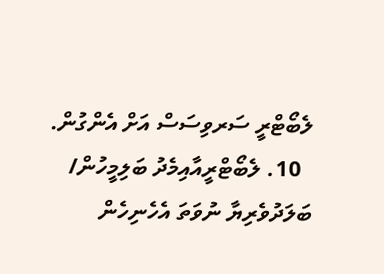ލެބޯޓްރީ ސަރވިސަސް އަށް އެންގުން.
  10. ލެބޯޓްރީއާއިމެދު ބަލިމީހުން/ ބަލަދުވެރިޔާ ނުވަތަ އެހެނިހެން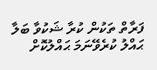ފަރާތް ތަކުން ކުރާ ޝަކުވާ ބަލާ ޙައްލު ކުރެވޭނަމަ ޙައްލުކޮށް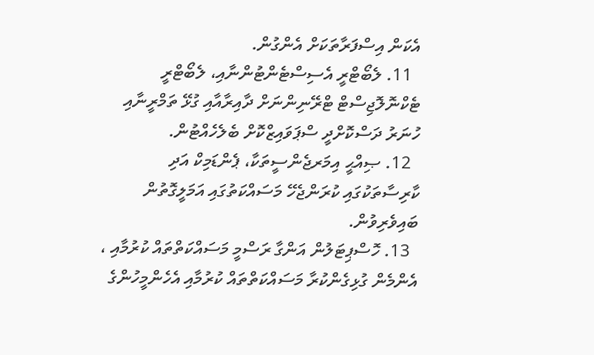އެކަން އިސްފަރާތަކަށް އެންގުން.
  11. ލެބޯޓްރީ އެސިސްޓެންޓުންނާއި، ލެބޯޓްރީ ޓެކްނޮލޮޖިސްޓް ޓްރޭނިންނަށް ދާއިރާއާއި ގުޅޭ ތަމްރީނާއި ހުނަރު ދަސްކޮށްދީ ސްޕަވައިޒްކޮށް ބެލެހެއްޓުން.
  12. ޞިއްޙީ އިމަރޖެންސީތަކާ، ޕެންޑަމިކް އަދި ކާރިސާތަކުގައި ކުރަންޖެހޭ މަސައްކަތުގައި އަމަލީގޮތުން ބައިވެރިވުން.
  13. ހޮސްޕިޓަލުން އަންގާ ރަސްމީ މަސައްކަތްތައް ކުރުމާއި ، އެންމެން ގުޅިގެންކުރާ މަސައްކަތްތައް ކުރުމާއި އެހެންމީހުންގެ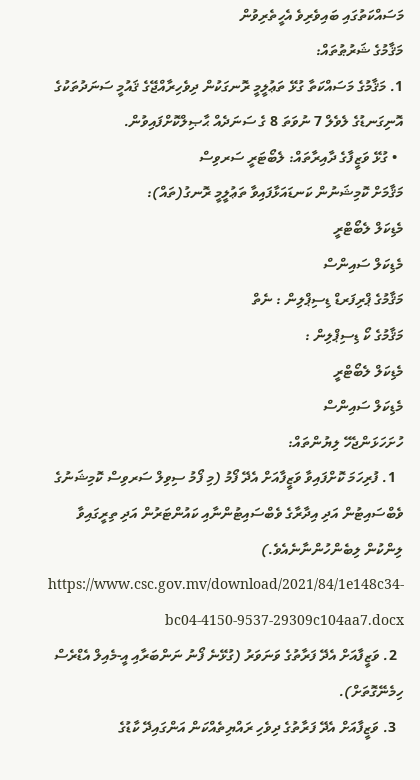މަސައްކަތުގައި ބައިވެރިވެ އެހީތެރިވުން
މަޤާމުގެ ޝަރުޠުތައް:
1. މަޤާމުގެ މަސައްކަތާ ގުޅޭ ތަޢުލީމީ ރޮނގަކުން ދިވެހިރާއްޖޭގެ ޤައުމީ ސަނަދުތަކުގެ އޮނިގަނޑުގެ ލެވެލް 7 ނުވަތަ 8 ގެ ސަނަދެއް ޙާޞިލްކޮށްފައިވުން.
  • ގުޅޭ ވަޒީފާގެ ދާއިރާތައް: ލެބޯޓަރީ ސަރވިސް
މަޤާމަށް ކޮމިޝަނުން ކަނޑައަޅާފައިވާ ތަޢުލީމީ ރޮނގު(ތައް):
މެޑިކަލް ލެބޯޓްރީ
މެޑިކަލް ސައިންސް
މަޤާމުގެ ޕްރިފަރޑް ޑިސިޕްލިން : ނެތް
މަޤާމުގެ ކޯ ޑިސިޕްލިން :
މެޑިކަލް ލެބޯޓްރީ
މެޑިކަލް ސައިންސް
ހުށަހަޅަންޖެހޭ ލިޔުންތައް:
  1. ފުރިހަމަ ކޮށްފައިވާ ވަޒީފާއަށް އެދޭ ފޯމު (މި ފޯމު ސިވިލް ސަރވިސް ކޮމިޝަނުގެ ވެބްސައިޓުން އަދި އިދާރާގެ ވެބްސައިޓުންނާއި ކައުންޓަރުން އަދި ތިރީގައިވާ ލިންކުން ލިބެންހުންނާނެއެވެ.)  https://www.csc.gov.mv/download/2021/84/1e148c34-bc04-4150-9537-29309c104aa7.docx
  2. ވަޒީފާއަށް އެދޭ ފަރާތުގެ ވަނަވަރު (ގުޅޭނެ ފޯނު ނަންބަރާއި އީ-މެއިލް އެޑްރެސް ހިމެނޭގޮތަށް).
  3. ވަޒީފާއަށް އެދޭ ފަރާތުގެ ދިވެހި ރައްޔިތެއްކަން އަންގައިދޭ ކާޑުގެ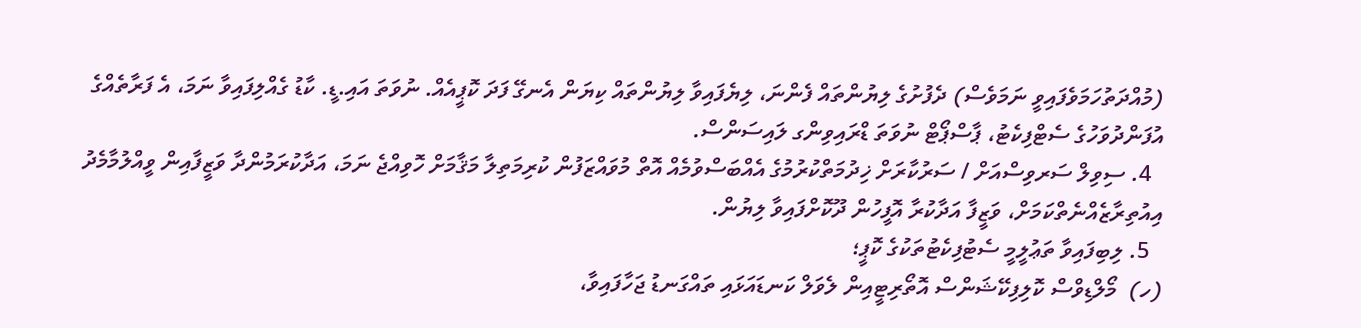(މުއްދަތުހަމަވެފައިވީ ނަމަވެސް) ދެފުށުގެ ލިޔުންތައް ފެންނަ، ލިޔެފައިވާ ލިޔުންތައް ކިޔަން އެނގޭ ފަދަ ކޮޕީއެއް. ނުވަތަ އައި.ޑީ. ކާޑު ގެއްލިފައިވާ ނަމަ، އެ ފަރާތެއްގެ އުފަންދުވަހުގެ ސެޓްފިކެޓު، ޕާސްޕޯޓް ނުވަތަ ޑްރައިވިންގ ލައިސަންސް.
  4. ސިވިލް ސަރވިސްއަށް / ސަރުކާރަށް ޚިދުމަތްކުރުމުގެ އެއްބަސްވުމެއް އޮތް މުވައްޒަފުން ކުރިމަތިލާ މަޤާމަށް ހޮވިއްޖެ ނަމަ، އަދާކުރަމުންދާ ވަޒީފާއިން ވީއްލުމާމެދު އިއުތިރާޒެއްނެތްކަމަށް، ވަޒީފާ އަދާކުރާ އޮފީހުން ދޫކޮށްފައިވާ ލިޔުން.
  5. ލިބިފައިވާ ތަޢުލީމީ ސެޓުފިކެޓުތަކުގެ ކޮޕީ؛
(ހ)  މޯލްޑިވްސް ކޮލިފިކޭޝަންސް އޮތޯރިޓީއިން ލެވަލް ކަނޑައަޅައި ތައްގަނޑު ޖަހާފައިވާ،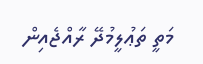މަތީ ތަޢުލީމުދޭ ރާއްޖެއިން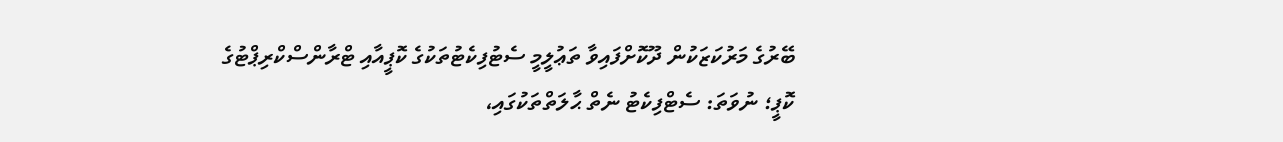ބޭރުގެ މަރުކަޒަކުން ދޫކޮށްފައިވާ ތަޢުލީމީ ސެޓުފިކެޓުތަކުގެ ކޮޕީއާއި ޓްރާންސްކްރިޕްޓުގެ ކޮޕީ؛ ނުވަތަ: ސެޓްފިކެޓު ނެތް ޙާލަތްތަކުގައި،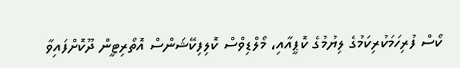ކޯސް ފުރިހަމަކުރިކަމުގެ ލިޔުމުގެ ކޮޕީއާއި، މޯލްޑިވްސް ކޮލިފިކޭޝަންސް އޮތޯރިޓީން ދޫކޮށްފައިވާ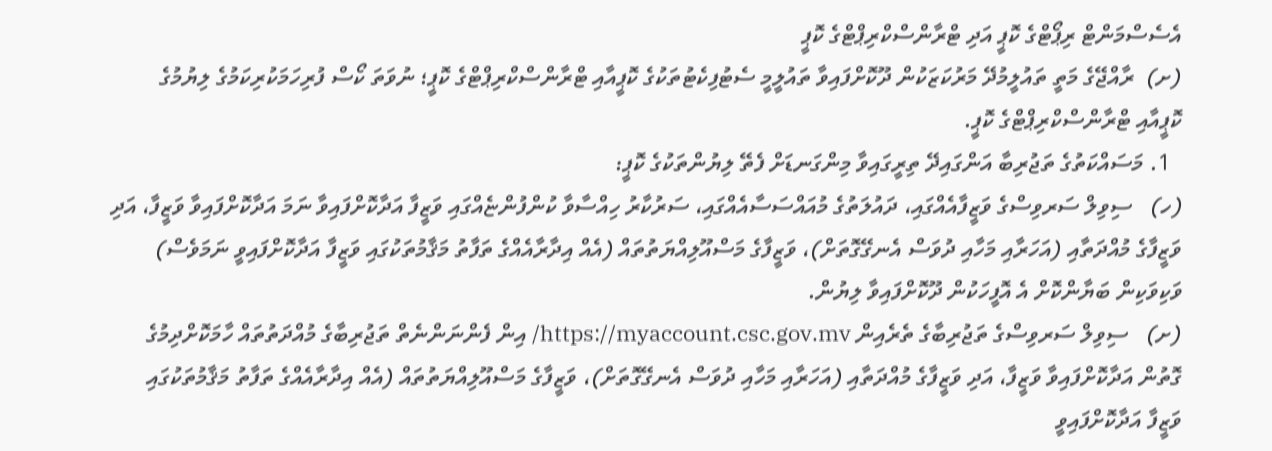އެސެސްމަންޓް ރިޕޯޓްގެ ކޮޕީ އަދި ޓްރާންސްކްރިޕްޓްގެ ކޮޕީ
(ށ)  ރާއްޖޭގެ މަތީ ތައުލީމުދޭ މަރުކަޒަކުން ދޫކޮށްފައިވާ ތައުލީމީ ސެޓުފިކެޓުތަކުގެ ކޮޕީއާއި ޓްރާންސްކްރިޕްޓްގެ ކޮޕީ؛ ނުވަތަ ކޯސް ފުރިހަމަކުރިކަމުގެ ލިޔުމުގެ ކޮޕީއާއި ޓްރާންސްކްރިޕްޓްގެ ކޮޕީ.
  1. މަސައްކަތުގެ ތަޖުރިބާ އަންގައިދޭ ތިރީގައިވާ މިންގަނޑަށް ފެތޭ ލިޔުންތަކުގެ ކޮޕީ:
(ހ)   ސިވިލް ސަރވިސްގެ ވަޒީފާއެއްގައި، ދައުލަތުގެ މުއައްސަސާއެއްގައި، ސަރުކާރު ހިއްސާވާ ކުންފުންޏެއްގައި ވަޒީފާ އަދާކޮށްފައިވާ ނަމަ އަދާކޮށްފައިވާ ވަޒީފާ، އަދި ވަޒީފާގެ މުއްދަތާއި (އަހަރާއި މަހާއި ދުވަސް އެނގޭގޮތަށް)، ވަޒީފާގެ މަސްއޫލިއްޔަތުތައް (އެއް އިދާރާއެއްގެ ތަފާތު މަޤާމުތަކުގައި ވަޒީފާ އަދާކޮށްފައިވީ ނަމަވެސް) ވަކިވަކިން ބަޔާންކޮށް އެ އޮފީހަކުން ދޫކޮށްފައިވާ ލިޔުން.
(ށ)   ސިވިލް ސަރވިސްގެ ތަޖުރިބާގެ ތެރެއިން https://myaccount.csc.gov.mv/ އިން ފެންނަންނެތް ތަޖުރިބާގެ މުއްދަތުތައް ހާމަކޮށްދިމުގެ ގޮތުން އަދާކޮށްފައިވާ ވަޒީފާ، އަދި ވަޒީފާގެ މުއްދަތާއި (އަހަރާއި މަހާއި ދުވަސް އެނގޭގޮތަށް)، ވަޒީފާގެ މަސްއޫލިއްޔަތުތައް (އެއް އިދާރާއެއްގެ ތަފާތު މަޤާމުތަކުގައި ވަޒީފާ އަދާކޮށްފައިވީ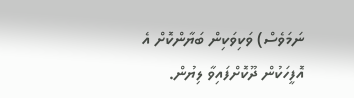ނަމަވެސް) ވަކިވަކިން ބަޔާންކޮށް އެ އޮފީހަކުން ދޫކޮށްފައިވާ ލިޔުން.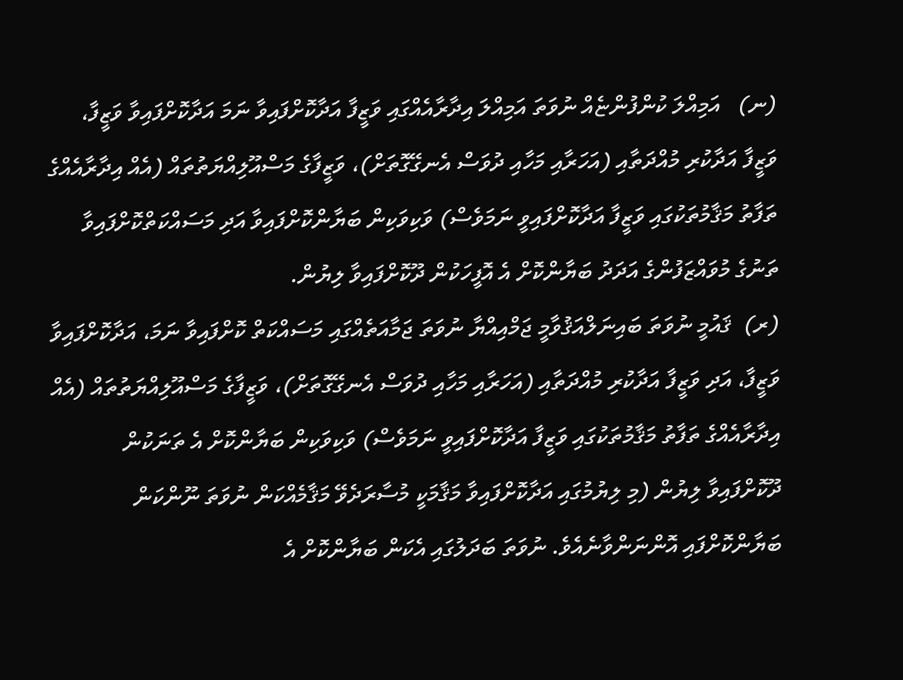(ނ)   އަމިއްލަ ކުންފުންޏެއް ނުވަތަ އަމިއްލަ އިދާރާއެއްގައި ވަޒީފާ އަދާކޮށްފައިވާ ނަމަ އަދާކޮށްފައިވާ ވަޒީފާ، ވަޒީފާ އަދާކުރި މުއްދަތާއި (އަހަރާއި މަހާއި ދުވަސް އެނގޭގޮތަށް)، ވަޒީފާގެ މަސްއޫލިއްޔަތުތައް (އެއް އިދާރާއެއްގެ ތަފާތު މަޤާމުތަކުގައި ވަޒީފާ އަދާކޮށްފައިވީ ނަމަވެސް) ވަކިވަކިން ބަޔާންކޮށްފައިވާ އަދި މަސައްކަތްކޮށްފައިވާ ތަނުގެ މުވައްޒަފުންގެ އަދަދު ބަޔާންކޮށް އެ އޮފީހަކުން ދޫކޮށްފައިވާ ލިޔުން.
(ރ)  ޤައުމީ ނުވަތަ ބައިނަލްއަޤުވާމީ ޖަމްއިއްޔާ ނުވަތަ ޖަމާއަތެއްގައި މަސައްކަތް ކޮށްފައިވާ ނަމަ، އަދާކޮށްފައިވާ ވަޒީފާ، އަދި ވަޒީފާ އަދާކުރި މުއްދަތާއި (އަހަރާއި މަހާއި ދުވަސް އެނގޭގޮތަށް)، ވަޒީފާގެ މަސްއޫލިއްޔަތުތައް (އެއް އިދާރާއެއްގެ ތަފާތު މަޤާމުތަކުގައި ވަޒީފާ އަދާކޮށްފައިވީ ނަމަވެސް) ވަކިވަކިން ބަޔާންކޮށް އެ ތަނަކުން ދޫކޮށްފައިވާ ލިޔުން (މި ލިޔުމުގައި އަދާކޮށްފައިވާ މަޤާމަކީ މުސާރަދެވޭ މަޤާމެއްކަން ނުވަތަ ނޫންކަން ބަޔާންކޮށްފައި އޮންނަންވާނެއެވެ. ނުވަތަ ބަދަލުގައި އެކަން ބަޔާންކޮށް އެ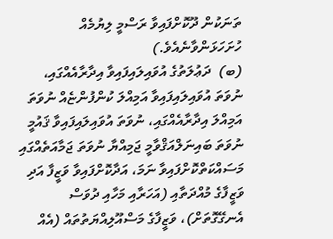ތަނަކުން ދޫކޮށްފައިވާ ރަސްމީ ލިޔުމެއް ހުށަހަޅަންވާނެއެވެ.)
(ބ)  ދަޢުލަތުގެ އުވައިލައިފައިވާ އިދާރާއެއްގައި، ނުވަތަ އުވައިލައިފައިވާ އަމިއްލަ ކުންފުންޏެއް ނުވަތަ އަމިއްލަ އިދާރާއެއްގައި، ނުވަތަ އުވައިލައިފައިވާ ޤައުމީ ނުވަތަ ބައިނަލްއަޤްވާމީ ޖަމިއްޔާ ނުވަތަ ޖަމާއަތެއްގައި މަސައްކަތްކޮށްފައިވާ ނަމަ، އަދާކޮށްފައިވާ ވަޒީފާ އަދި ވަޒީފާގެ މުއްދަތާއި (އަހަރާއި މަހާއި ދުވަސް އެނގޭގޮތަށް)، ވަޒީފާގެ މަސްއޫލިއްޔަތުތައް (އެއް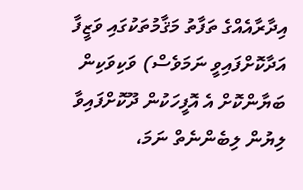އިދާރާއެއްގެ ތަފާތު މަޤާމުތަކުގައި ވަޒީފާ އަދާކޮށްފައިވީ ނަމަވެސް) ވަކިވަކިން ބަޔާންކޮށް އެ އޮފީހަކުން ދޫކޮށްފައިވާ ލިޔުން ލިބެންނެތް ނަމަ،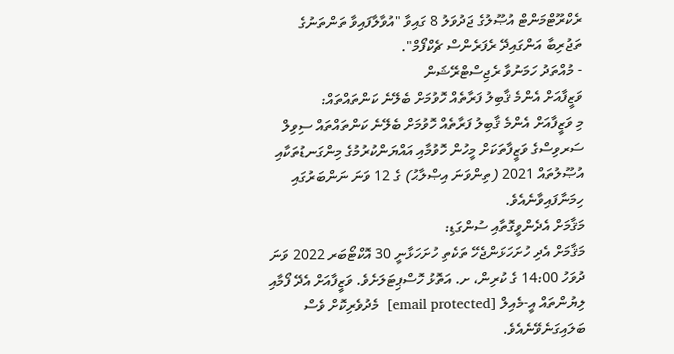ރެކްރޫޓްމަންޓް އުޞޫލުގެ ޖަދުވަލު 8 ގައިވާ "އުވާލާފައިވާ ތަންތަނުގެ ތަޖުރިބާ އަންގައިދޭ ރެފަރެންސް ޗެކްފޯމް".
- މުއްތަދު ހަމަނުވާ ރެޖިސްޓްރޭޝަން
ވަޒީފާއަށް އެންމެ ޤާބިލު ފަރާތެއް ހޮވުމަށް ބެލޭނެ ކަންތައްތައް:
މި ވަޒީފާއަށް އެންމެ ޤާބިލު ފަރާތެއް ހޮވުމަށް ބެލޭނެ ކަންތައްތައް ސިވިލް ސަރވިސްގެ ވަޒީފާތަކަށް މީހުން ހޮވުމާއި އައްޔަންކުރުމުގެ މިންގަނޑުތަކާއި އުޞޫލުތައް 2021 (ތިންވަނަ އިޞްލާޙު) ގެ 12 ވަނަ ނަންބަރުގައި ހިމަނާފައިވާނެއެވެ.
މަޤާމަށް އެދެންވީގޮތާއި ސުންގަޑި:
މަޤާމަށް އެދި ހުށަހަޅަންޖެހޭ ތަކެތި ހުށަހަޅާނީ 30 އޮކްޓޯބަރ 2022 ވަނަ ދުވަހު 14:00 ގެ ކުރިން، ށ. އަތޮޅު ހޮސްޕިޓަލަށެވެ. ވަޒީފާއަށް އެދޭ ފޯމާއި ލިޔުންތައް އީ-މެއިލް [email protected]  މެދުވެރިކޮށް ވެސް ބަލައިގަނެވޭނެއެވެ.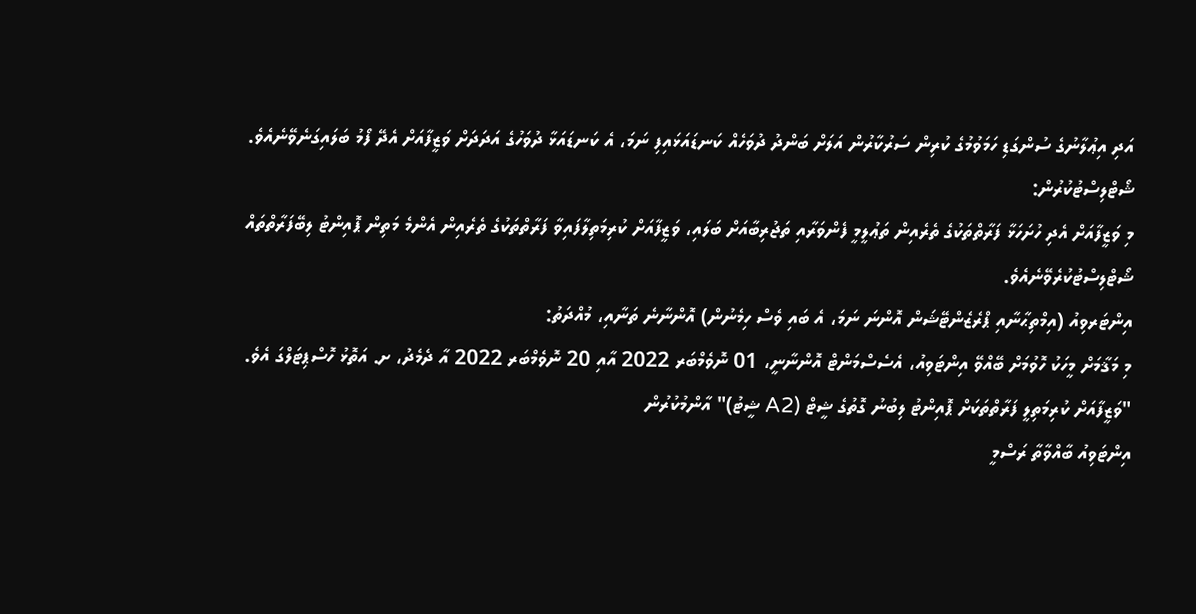އަދި އިޢުލާނުގެ ސުންގަޑި ހަމަވުމުގެ ކުރިން ސަރުކާރުން އަލަށް ބަންދު ދުވަހެއް ކަނޑައަޅައިފި ނަމަ، އެ ކަނޑައަޅާ ދުވަހުގެ އަދަދަށް ވަޒީފާއަށް އެދޭ ފޯމު ބަލައިގަނެވޭނެއެވެ.
ޝޯޓްލިސްޓުކުރުން:
މި ވަޒީފާއަށް އެދި ހުށަހަޅާ ފަރާތްތަކުގެ ތެރެއިން ތަޢުލީމީ ފެންވަރާއި ތަޖުރިބާއަށް ބަލައި، ވަޒީފާއަށް ކުރިމަތިލާފައިވާ ފަރާތްތަކުގެ ތެރެއިން އެންމެ މަތިން ޕޮއިންޓު ލިބޭފަރާތްތައް ޝޯޓްލިސްޓުކުރެވޭނެއެވެ.
އިންޓަރވިއު (އިމްތިޙާނާއި ޕްރެޒެންޓޭޝަން އޮންނަ ނަމަ، އެ ބައި ވެސް ހިމެނުން) އޮންނާނެ ތަނާއި، މުއްދަތު:
މި މަޤާމަށް މީހަކު ހޮވުމަށް ބޭއްވޭ އިންޓަވިއު، އެސެސްމަންޓް އޮންނާނީ، 01 ނޮވެމްބަރ 2022 އާއި 20 ނޮވެމްބަރ 2022 އާ ދެމެދު، ށ. އަތޮޅު ހޮސްޕިޓަލްގަ އެވެ.
"ވަޒީފާއަށް ކުރިމަތިލީ ފަރާތްތަކަށް ޕޮއިންޓު ލިބުނު ގޮތުގެ ޝީޓް (A2 ޝީޓު)" އާންމުކުރުން
އިންޓަވިއު ބާއްވާތާ ރަސްމީ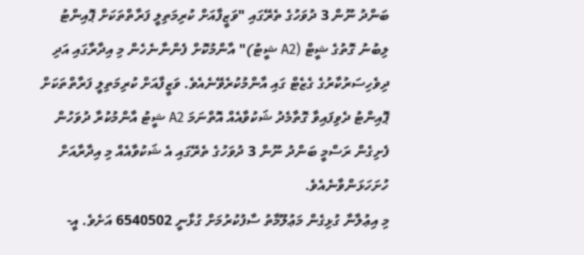ބަންދު ނޫން 3 ދުވަހުގެ ތެރޭގައި "ވަޒީފާއަށް ކުރިމަތިލީ ފަރާތްތަކަށް ޕޮއިންޓު ލިބުނު ގޮތުގެ ޝީޓް (A2 ޝީޓު)" އާންމުކޮށް ފެންނާނެހެން މި އިދާރާގައި އަދި ދިވެހިސަރުކާރުގެ ގެޒެޓް ގައި އާންމުކުރެވޭނެއެވެ. ވަޒީފާއަށް ކުރިމަތިލީ ފަރާތްތަކަށް ޕޮއިންޓު ދެވިފައިވާ ގޮތާމެދު ޝަކުވާއެއް އޮތްނަމަ A2 ޝީޓު އާންމުކުރާ ދުވަހުން ފެށިގެން ރަސްމީ ބަންދު ނޫން 3 ދުވަހުގެ ތެރޭގައި އެ ޝަކުވާއެއް މި އިދާރާއަށް ހުށަހަޅަންވާނެއެވެ.
މި އިޢުލާނާ ގުޅިގެން މަޢުލޫމާތު ސާފުކުރުމަށް ގުޅާނީ 6540502 އަށެވެ. އީ-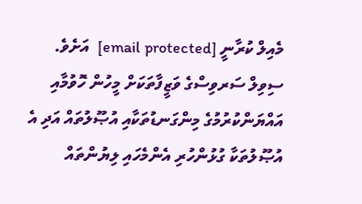މެއިލް ކުރާނީ [email protected]  އަށެވެ.
ސިވިލް ސަރވިސްގެ ވަޒީފާތަކަށް މީހުން ހޮވުމާއި އައްޔަންކުރުމުގެ މިންގަނޑުތަކާއި އުޞޫލުތައް އަދި އެ އުޞޫލުތަކާ ގުޅުންހުރި އެންމެހައި ލިޔުންތައް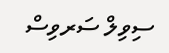ސިވިލް ސަރވިސް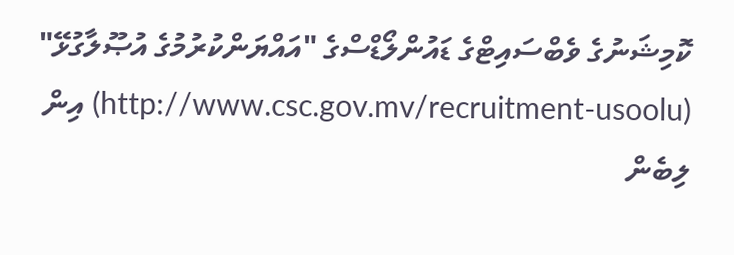ކޮމިޝަނުގެ ވެބްސައިޓްގެ ޑައުންލޯޑްސްގެ "އައްޔަންކުރުމުގެ އުޞޫލާގުޅޭ" (http://www.csc.gov.mv/recruitment-usoolu) އިން ލިބެން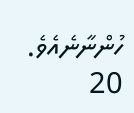ހުންނާނެއެވެ.
20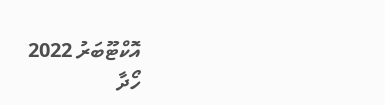އޮކްޓޫބަރު 2022
ހޯދާ